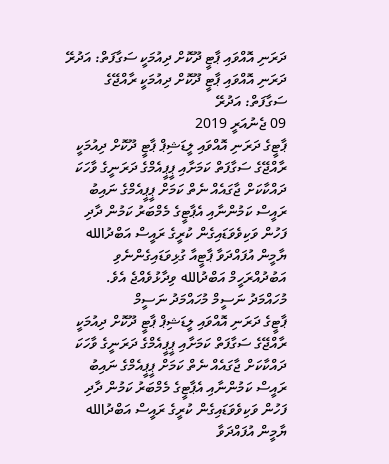ދަރަނި އޮއްވައި ޕާޓީ ދޫކޮށް ދިއުމަކީ ސަގާފަތް: އަދުރޭ
ދަރަނި އޮއްވައި ޕާޓީ ދޫކޮށް ދިއުމަކީ ރާއްޖޭގެ ސަގާފަތް: އަދުރޭ
09 ޖެނުއަރީ 2019
ޕާޓީގެ ދަރަނި އޮއްވައި ލީޑަޝިޕް ޕާޓީ ދޫކޮށް ދިއުމަކީ ރާއްޖޭގެ ސަގާފަތް ކަމަށާއި ޕީޕީއެމްގެ ދަރަނީގެ ވާހަކަ ދައްކާކަށް ޖާގައެއް ނެތް ކަމަށް ޕީޕީއެމްގެ ނައިބު ރައީސް ކަމުންނާއި އެޕާޓީގެ މެމްބަރު ކަމުން ދާދި ފަހުން ވަކިވެވަޑައިގެން ކުރީގެ ރައީސް އަބްދުالله ޔާމީން އުފައްދަވާ ޕާޓީއާ ގުޅިވަޑައިގެންނެވި އަބުދުއްރަހީމް އަބްދުالله ވިދާޅުވެއްޖެ އެވެ.
މުހައްމަދު ނަސީމް މުހައްމަދު ނަސީމް
ޕާޓީގެ ދަރަނި އޮއްވައި ލީޑަޝިޕް ޕާޓީ ދޫކޮށް ދިއުމަކީ ރާއްޖޭގެ ސަގާފަތް ކަމަށާއި ޕީޕީއެމްގެ ދަރަނީގެ ވާހަކަ ދައްކާކަށް ޖާގައެއް ނެތް ކަމަށް ޕީޕީއެމްގެ ނައިބު ރައީސް ކަމުންނާއި އެޕާޓީގެ މެމްބަރު ކަމުން ދާދި ފަހުން ވަކިވެވަޑައިގެން ކުރީގެ ރައީސް އަބްދުالله ޔާމީން އުފައްދަވާ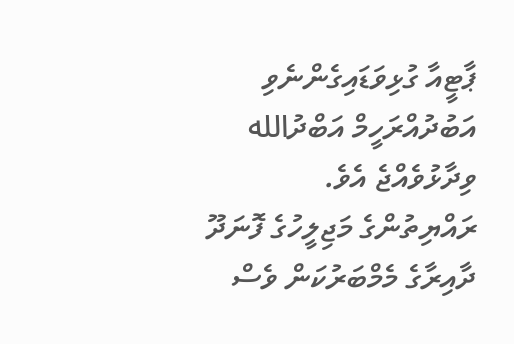ޕާޓީއާ ގުޅިވަޑައިގެންނެވި އަބުދުއްރަހީމް އަބްދުالله ވިދާޅުވެއްޖެ އެވެ.
ރައްޔިތުންގެ މަޖިލީހުގެ ފޮނަދޫ ދާއިރާގެ މެމްބަރުކަން ވެސް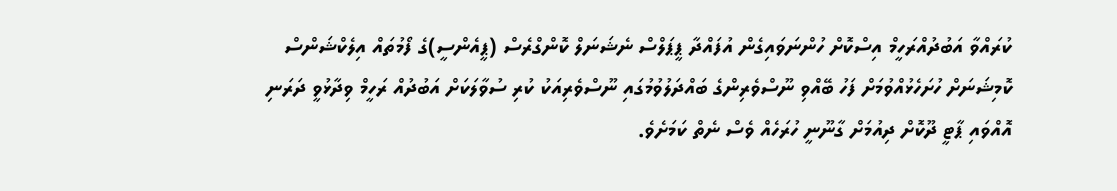ކުރައްވާ އަބުދުއްރަހީމް އިސްކޮށް ހުންނަވައިގެން އުފައްދާ ޕީޕަލްސް ނެޝަނަލް ކޮންގްރެސް (ޕީއެންސީ)ގެ ފޯމުތައް އިލެކްޝަންސް ކޮމިޝަނަށް ހުށަހެޅުއްވުމަށް ފަހު ބޭއްވި ނޫސްވެރިންގެ ބައްދަލުވުމުގައި ނޫސްވެރިއަކު ކުރި ސުވާލަކަށް އަބުދުއް ރަހީމް ވިދާޅުވީ ދަރަނި އޮއްވައި ޕާޓީ ދޫކޮށް ދިއުމަށް ގާނޫނީ ހުރަހެއް ވެސް ނެތް ކަމަށެވެ.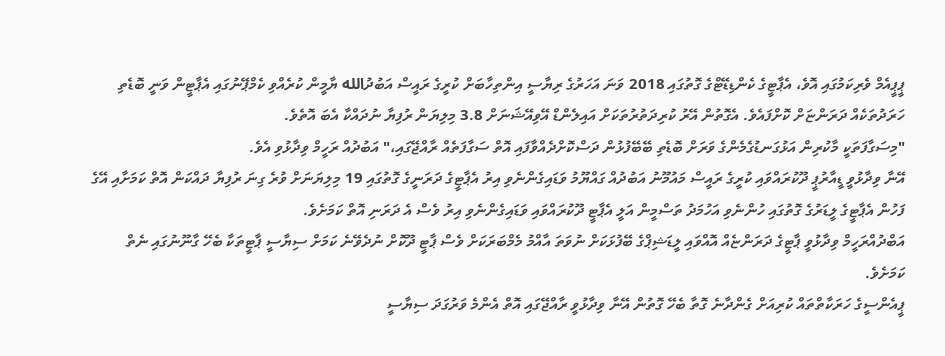ޕީޕީއެމް ވެރިކަމުގައި އޮވެ، އެޕާޓީގެ ކެންޑިޑޭޓްގެ ގޮތުގައި 2018 ވަނަ އަހަރުގެ ރިޔާސީ އިންތިހާބަށް ކުރީގެ ރައީސް އަބުދުالله ޔާމީން ކުރެއްވި ކެމްޕޭނުގައި އެޕާޓީން ވަނީ ބޮޑެތި ހަރަދުތަކެއް ދަރަންޏަށް ކޮށްފައެވެ. އެގޮތުން އޭރު ކުރިދަތުރުތަކަށް އައިލެންޑް އޭވިއޭޝަނަށް 3.8 މިލިޔަން ރުފިޔާ ނުދައްކާ އެބަ އޮތެވެ.
"މިސަގާފަތަކީ މާކުރިން އަޅުގަނޑުގެމެންގެ ވަރަށް ބޮޑެތި ބޭބޭފުޅުން ދަސްކޮށްދެއްވާފައި އޮތް ސަގާފަތެއް ރާއްޖޭގައި،" އަބުދުއް ރަހީމް ވިދާޅުވި އެވެ.
އޭނާ ވިދާޅުވީ ޑީއާރުޕީ ދޫކުރައްވައި ކުރީގެ ރައީސް މައުމޫނު އަބުދުއް ގައްޔޫމު ވަޑައިގެންނެވި އިރު އެޕާޓީގެ ދަރަނީގެ ގޮތުގައި 19 މިލިޔަނަށް ވުރެ ގިނަ ރުފިޔާ ދައްކަން އޮތް ކަމަށާއި އޭގެ ފަހުން އެޕާޓީގެ ލީޑަރުގެ ގޮތުގައި ހުންނެވި އަހުމަދު ތަސްމީން އަލީ އެޕާޓީ ދޫކުރައްވައި ވަޑައިގެންނެވި އިރު ވެސް އެ ދަރަނި އޮތް ކަމަށެވެ.
އަބްދުއްރަހީމް ވިދާޅުވީ ޕާޓީގެ ދަރަންޏެއް އޮއްވައި ލީޑަޝިޕްގެ ބޭފުޅަކަށް ނުވަތަ އާއްމު މެމްބަރަކަށް ވެސް ޕާޓީ ދޫކޮށް ނުދެވޭނެ ކަމަށް ސިޔާސީ ޕާޓީތަކާ ބެހޭ ގާނޫނުގައި ނެތް ކަމަށެވެ.
ޕީއެންސީގެ ހަރަކާތްތައް ކުރިއަށް ގެންދާނެ ގޮތާ ބެހޭ ގޮތުން އޭނާ ވިދާޅުވީ ރާއްޖޭގައި އޮތް އެންމެ ވަރުގަދަ ސިޔާސީ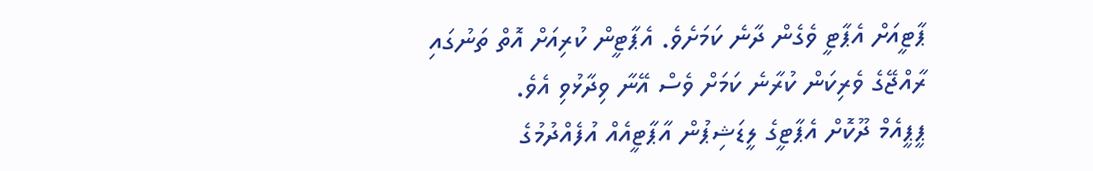ޕާޓީއަށް އެޕާޓީ ވެގެން ދާނެ ކަމަށެވެ. އެޕާޓީން ކުރިއަށް އޮތް ތަނުގައި ރާއްޖޭގެ ވެރިކަން ކުރާނެ ކަމަށް ވެސް އޭނާ ވިދާޅުވި އެވެ.
ޕީޕީއެމް ދޫކޮށް އެޕާޓީގެ ލީޑަޝިޕުން އާޕާޓީއެއް އުފެއްދުމުގެ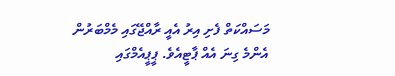މަސައްކަތް ފެށި އިރު އެއީ ރާއްޖޭގައި މެމްބަރުން އެންމެ ގިނަ އެއް ޕާޓީއެވެ. ޕީޕީއެމްގައި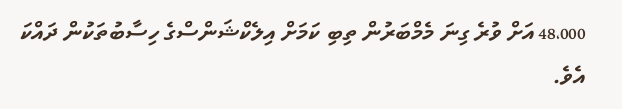48،000 އަށް ވުރެ ގިނަ މެމްބަރުން ތިބި ކަމަށް އިލެކްޝަންސްގެ ހިސާބުތަކުން ދައްކަ އެވެ.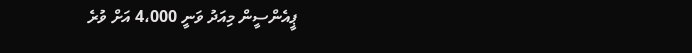ޕީއެންސީން މިއަދު ވަނީ 4،000 އަށް ވުރެ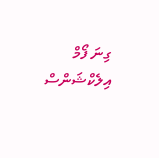ގިނަ ފޯމް އިލެކްޝަންސް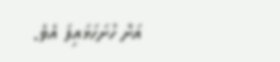އަށް ހުށަހަޅައިފަ އެވެ.